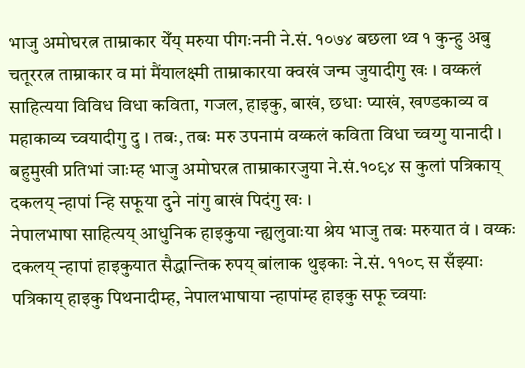भाजु अमोघरत्न ताम्राकार येँय् मरुया पीगःननी ने.सं. १०७४ बछला थ्व १ कुन्हु अबु चतूररत्न ताम्राकार व मां मैंयालक्ष्मी ताम्राकारया क्वखं जन्म जुयादीगु खः । वय्कलं साहित्यया विविध विधा कविता, गजल, हाइकु, बाखं, छधाः प्याखं, खण्डकाव्य व महाकाव्य च्वयादीगु दु । तबः, तबः मरु उपनामं वय्कलं कविता विधा च्वय्गु यानादी । बहुमुखी प्रतिभां जाःम्ह भाजु अमोघरत्न ताम्राकारजुया ने.सं.१०९४ स कुलां पत्रिकाय् दकलय् न्हापां न्हि सफूया दुने नांगु बाखं पिदंगु खः ।
नेपालभाषा साहित्यय् आधुनिक हाइकुया न्ह्यलुवाःया श्रेय भाजु तबः मरुयात वं । वय्कः दकलय् न्हापां हाइकुयात सैद्धान्तिक रुपय् बांलाक थुइकाः ने.सं. ११०८ स सँझ्याः पत्रिकाय् हाइकु पिथनादीम्ह, नेपालभाषाया न्हापांम्ह हाइकु सफू च्वयाः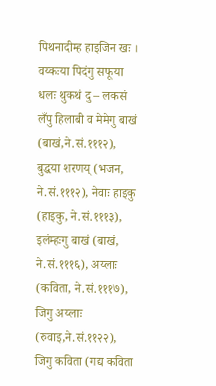पिथनादीम्ह हाइजिन खः । वय्कःया पिदंगु सफूया धलः थुकथं दु – लकसं लँपु हिलाबी व मेमेगु बाखं (बाखं,ने.सं.१११२), बुद्धया शरणय् (भजन, ने.सं.१११२), नेवाः हाइकु (हाइकु, ने.सं.१११३), इलंम्हःगु बाखं (बाखं, ने.सं.१११६), अय्लाः (कविता, ने.सं.१११७), जिगु अय्लाः (रुवाइ,ने.सं.११२२), जिगु कविता (गद्य कविता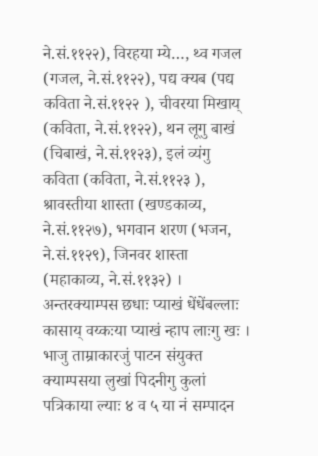ने.सं.११२२), विरहया म्ये…, थ्व गजल (गजल, ने.सं.११२२), पद्य क्यब (पद्य कविता ने.सं.११२२ ), चीवरया मिखाय् (कविता, ने.सं.११२२), थन लूगु बाखं (चिबाखं, ने.सं.११२३), इलं व्यंगु कविता (कविता, ने.सं.११२३ ), श्रावस्तीया शास्ता (खण्डकाव्य, ने.सं.११२७), भगवान शरण (भजन, ने.सं.११२९), जिनवर शास्ता (महाकाव्य, ने.सं.११३२) ।
अन्तरक्याम्पस छधाः प्याखं धेंधेंबल्लाः कासाय् वय्कःया प्याखं न्हाप लाःगु खः । भाजु ताम्राकारजुं पाटन संयुक्त क्याम्पसया लुखां पिदनीगु कुलां पत्रिकाया ल्याः ४ व ५ या नं सम्पादन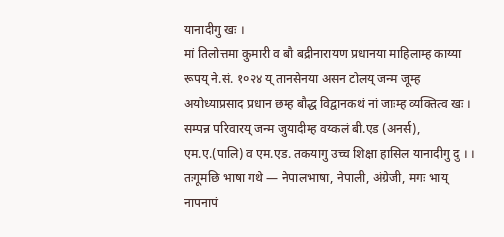यानादीगु खः ।
मां तिलोत्तमा कुमारी व बौ बद्रीनारायण प्रधानया माहिलाम्ह काय्या रूपय् ने.सं. १०२४ य् तानसेनया असन टोलय् जन्म जूम्ह अयोध्याप्रसाद प्रधान छम्ह बौद्ध विद्वानकथं नां जाःम्ह व्यक्तित्व खः । सम्पन्न परिवारय् जन्म जुयादीम्ह वय्कलं बी.एड (अनर्स), एम.ए.(पालि) व एम.एड. तकयागु उच्च शिक्षा हासिल यानादीगु दु । । तःगूमछि भाषा गथे — नेपालभाषा, नेपाली, अंग्रेजी, मगः भाय् नापनापं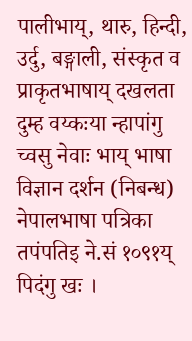पालीभाय्, थारु, हिन्दी, उर्दु, बङ्गाली, संस्कृत व प्राकृतभाषाय् दखलता दुम्ह वय्कःया न्हापांगु च्वसु नेवाः भाय् भाषा विज्ञान दर्शन (निबन्ध) नेपालभाषा पत्रिका तपंपतिइ ने.सं १०९१य् पिदंगु खः ।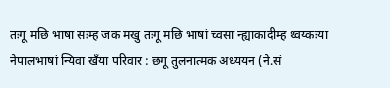तःगू मछि भाषा सःम्ह जक मखु तःगू मछि भाषां च्वसा न्ह्याकादीम्ह थ्वय्कःया नेपालभाषां न्यिवा खँया परिवार : छगू तुलनात्मक अध्ययन (ने.सं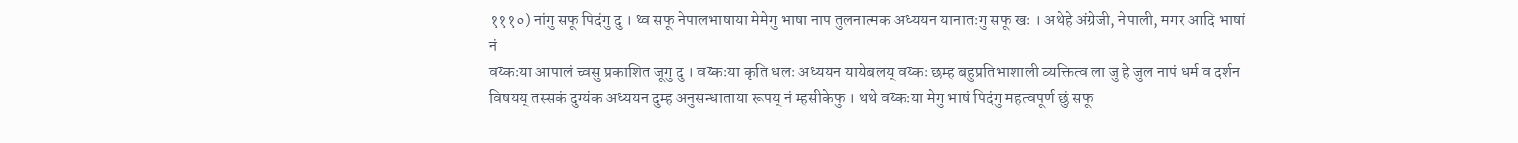१११०) नांगु सफू पिदंगु दु । थ्व सफू नेपालभाषाया मेमेगु भाषा नाप तुलनात्मक अध्ययन यानातःगु सफू खः । अथेहे अंग्रेजी, नेपाली, मगर आदि भाषां नं
वय्कःया आपालं च्वसु प्रकाशित जूगु दु । वय्कःया कृति धलः अध्ययन यायेबलय् वय्कः छम्ह बहुप्रतिभाशाली व्यक्तित्व ला जु हे जुल नापं धर्म व दर्शन विषयय् तस्सकं दुग्यंक अध्ययन दुम्ह अनुसन्धाताया रूपय् नं म्हसीकेफु । थथे वय्कःया मेगु भाषं पिदंगु महत्वपूर्ण छुं सफू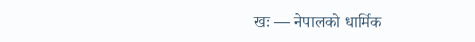खः — नेपालको धार्मिक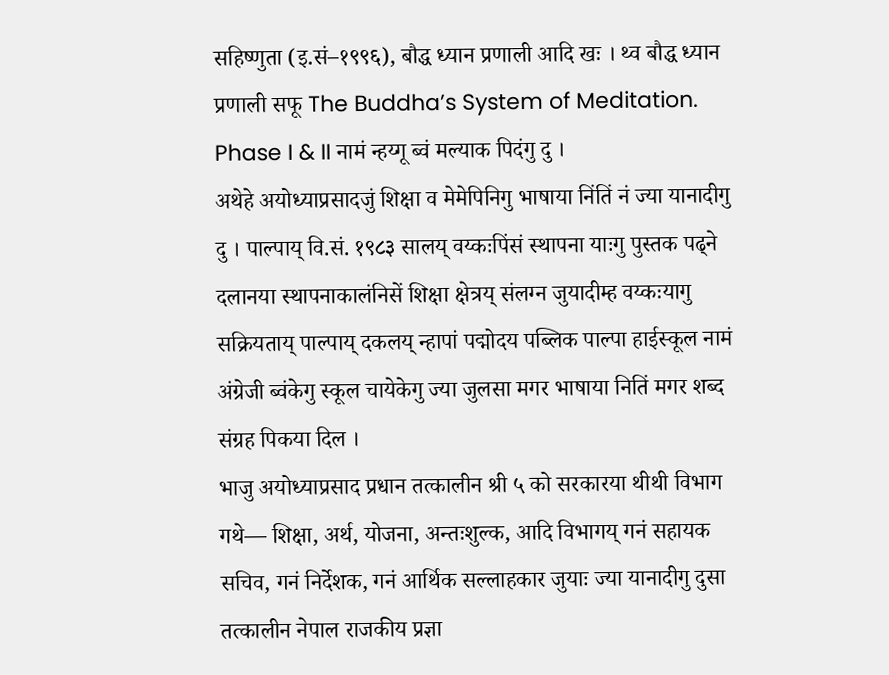सहिष्णुता (इ.सं–१९९६), बौद्ध ध्यान प्रणाली आदि खः । थ्व बौद्ध ध्यान प्रणाली सफू The Buddha’s System of Meditation. Phase I & II नामं न्हय्गू ब्वं मल्याक पिदंगु दु ।
अथेहे अयोध्याप्रसादजुं शिक्षा व मेमेपिनिगु भाषाया निंतिं नं ज्या यानादीगु दु । पाल्पाय् वि.सं. १९८३ सालय् वय्कःपिंसं स्थापना याःगु पुस्तक पढ्ने दलानया स्थापनाकालंनिसें शिक्षा क्षेत्रय् संलग्न जुयादीम्ह वय्कःयागु सक्रियताय् पाल्पाय् दकलय् न्हापां पद्मोदय पब्लिक पाल्पा हाईस्कूल नामं अंग्रेजी ब्वंकेगु स्कूल चायेकेगु ज्या जुलसा मगर भाषाया नितिं मगर शब्द संग्रह पिकया दिल ।
भाजु अयोध्याप्रसाद प्रधान तत्कालीन श्री ५ को सरकारया थीथी विभाग गथे— शिक्षा, अर्थ, योजना, अन्तःशुल्क, आदि विभागय् गनं सहायक सचिव, गनं निर्देशक, गनं आर्थिक सल्लाहकार जुयाः ज्या यानादीगु दुसा तत्कालीन नेपाल राजकीय प्रज्ञा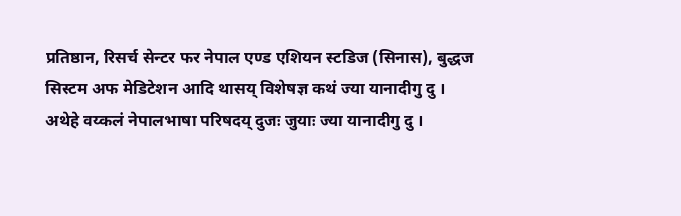प्रतिष्ठान, रिसर्च सेन्टर फर नेपाल एण्ड एशियन स्टडिज (सिनास), बुद्धज सिस्टम अफ मेडिटेशन आदि थासय् विशेषज्ञ कथं ज्या यानादीगु दु । अथेहे वय्कलं नेपालभाषा परिषदय् दुजः जुयाः ज्या यानादीगु दु ।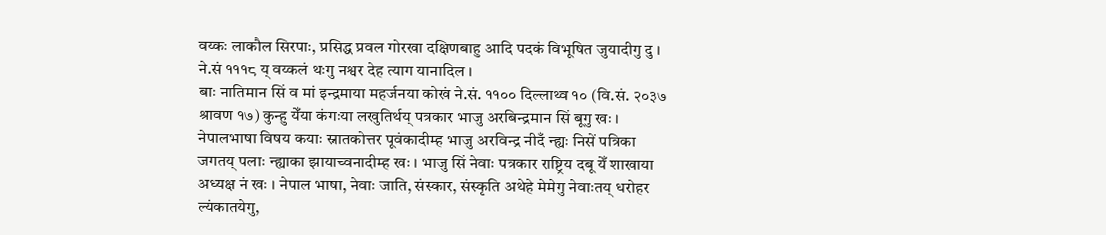वय्कः लाकौल सिरपाः, प्रसिद्ध प्रवल गोरखा दक्षिणबाहु आदि पदकं विभूषित जुयादीगु दु । ने.सं १११८ य् वय्कलं थःगु नश्वर देह त्याग यानादिल ।
बाः नातिमान सिं व मां इन्द्रमाया महर्जनया कोखं ने.सं. ११०० दिल्लाथ्व १० (वि.सं. २०३७ श्रावण १७) कुन्हु येँया कंगःया लखुतिर्थय् पत्रकार भाजु अरबिन्द्रमान सिं बूगु खः । नेपालभाषा विषय कयाः स्नातकोत्तर पूवंकादीम्ह भाजु अरविन्द्र नीदँ न्ह्यः निसें पत्रिका जगतय् पलाः न्ह्याका झायाच्वनादीम्ह खः । भाजु सिं नेवाः पत्रकार राष्ट्रिय दबू येँ शाखाया अध्यक्ष नं खः । नेपाल भाषा, नेवाः जाति, संस्कार, संस्कृति अथेहे मेमेगु नेवाःतय् धरोहर ल्यंकातयेगु,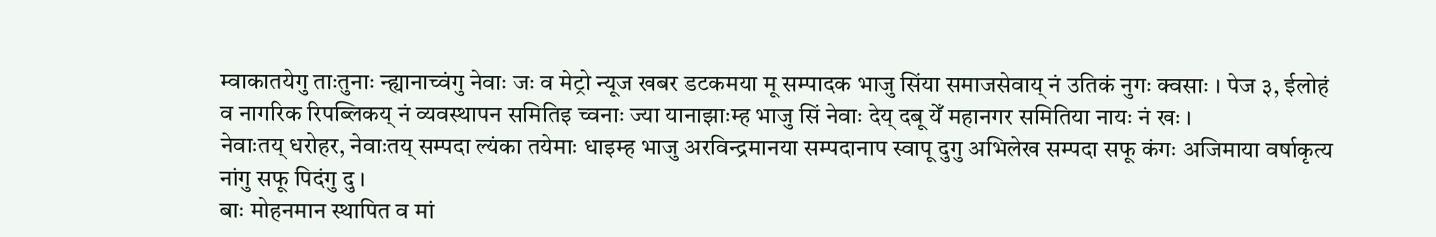म्वाकातयेगु ताःतुनाः न्ह्यानाच्वंगु नेवाः जः व मेट्रो न्यूज खबर डटकमया मू सम्पादक भाजु सिंया समाजसेवाय् नं उतिकं नुगः क्वसाः । पेज ३, ईलोहं व नागरिक रिपब्लिकय् नं व्यवस्थापन समितिइ च्वनाः ज्या यानाझाःम्ह भाजु सिं नेवाः देय् दबू येँ महानगर समितिया नायः नं खः ।
नेवाःतय् धरोहर, नेवाःतय् सम्पदा ल्यंका तयेमाः धाइम्ह भाजु अरविन्द्रमानया सम्पदानाप स्वापू दुगु अभिलेख सम्पदा सफू कंगः अजिमाया वर्षाकृत्य नांगु सफू पिदंगु दु ।
बाः मोहनमान स्थापित व मां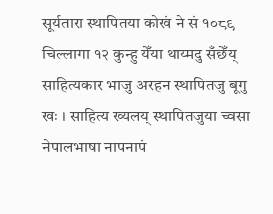सूर्यतारा स्थापितया कोखं ने सं १०८९ चिल्लागा १२ कुन्हु येँया थाय्मदु सँछेँय् साहित्यकार भाजु अरहन स्थापितजु बूगु खः । साहित्य ख्यलय् स्थापितजुया च्वसा नेपालभाषा नापनापं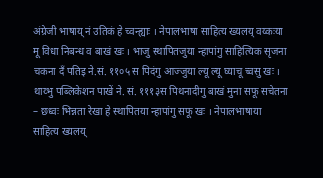अंग्रेजी भाषाय् नं उतिकं हे च्वन्ह्याः । नेपालभाषा साहित्य ख्यलय् वय्कःया मू विधा निबन्ध व बाखं खः । भाजु स्थापितजुया न्हापांगु साहित्यिक सृजना चकना दँ पतिइ ने.सं. ११०५ स पिदंगु आज्जुया ल्यू ल्यू घ्याचू च्वसु खः ।
थाय्भु पब्लिकेशन पाखें ने. सं. १११३स पिथनादीगु बाखं मुना सफू सचेतना – छध्वः भिन्नता रेखा हे स्थापितया न्हापांगु सफू खः । नेपालभाषाया साहित्य ख्यलय्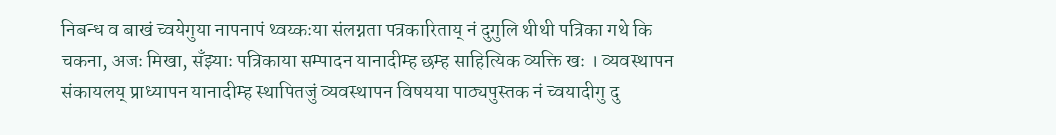निबन्ध व बाखं च्वयेगुया नापनापं थ्वय्कःया संलग्नता पत्रकारिताय् नं दुगुलि थीथी पत्रिका गथे कि चकना, अजः मिखा, सँझ्याः पत्रिकाया सम्पादन यानादीम्ह छम्ह साहित्यिक व्यक्ति खः । व्यवस्थापन संकायलय् प्राध्यापन यानादीम्ह स्थापितजुं व्यवस्थापन विषयया पाठ्यपुस्तक नं च्वयादीगु दु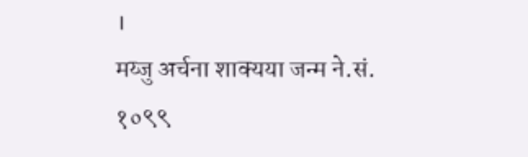।
मय्जु अर्चना शाक्यया जन्म ने.सं. १०९९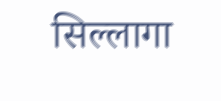सिल्लागा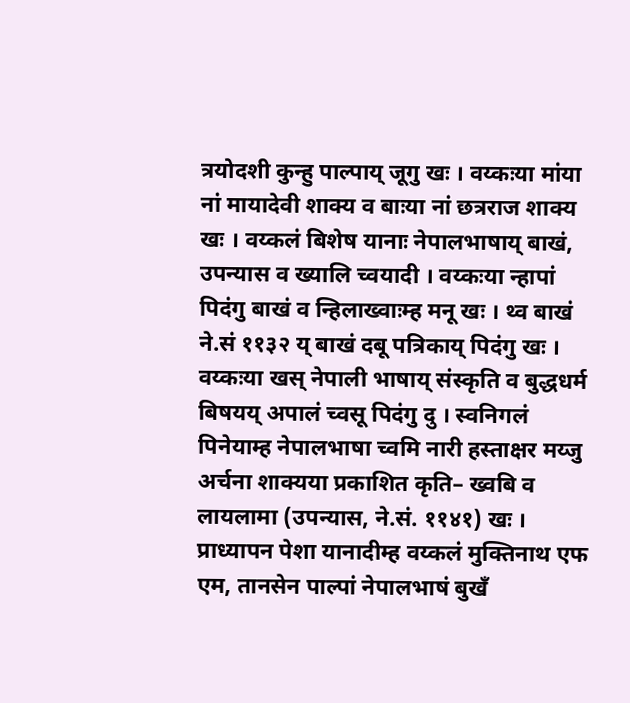त्रयोदशी कुन्हु पाल्पाय् जूगु खः । वय्कःया मांया नां मायादेवी शाक्य व बाःया नां छत्रराज शाक्य खः । वय्कलं बिशेष यानाः नेपालभाषाय् बाखं, उपन्यास व ख्यालि च्वयादी । वय्कःया न्हापां पिदंगु बाखं व न्हिलाख्वाःम्ह मनू खः । थ्व बाखं ने.सं ११३२ य् बाखं दबू पत्रिकाय् पिदंगु खः । वय्कःया खस् नेपाली भाषाय् संस्कृति व बुद्धधर्म बिषयय् अपालं च्वसू पिदंगु दु । स्वनिगलं पिनेयाम्ह नेपालभाषा च्वमि नारी हस्ताक्षर मय्जु अर्चना शाक्यया प्रकाशित कृति– ख्वबि व लायलामा (उपन्यास, ने.सं. ११४१) खः ।
प्राध्यापन पेशा यानादीम्ह वय्कलं मुक्तिनाथ एफ एम, तानसेन पाल्पां नेपालभाषं बुखँ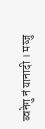ब्वनेगु नं यानादी । मय्जु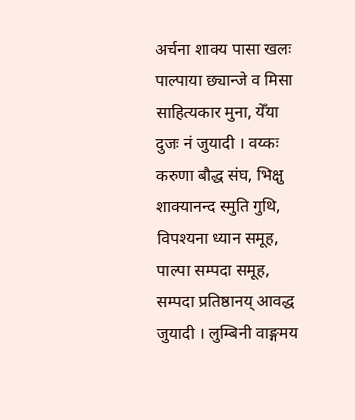अर्चना शाक्य पासा खलः पाल्पाया छ्यान्जे व मिसा साहित्यकार मुना, येँया दुजः नं जुयादी । वय्कः करुणा बौद्ध संघ, भिक्षु शाक्यानन्द स्मुति गुथि, विपश्यना ध्यान समूह, पाल्पा सम्पदा समूह, सम्पदा प्रतिष्ठानय् आवद्ध जुयादी । लुम्बिनी वाङ्गमय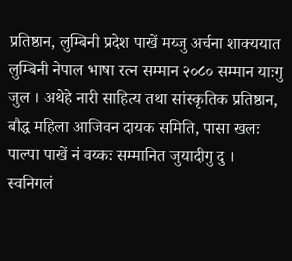प्रतिष्ठान, लुम्बिनी प्रदेश पाखें मय्जु अर्चना शाक्ययात लुम्बिनी नेपाल भाषा रत्न सम्मान २०८० सम्मान याःगु जुल । अथेहे नारी साहित्य तथा सांस्कृतिक प्रतिष्ठान, बौद्ध महिला आजिवन दायक समिति, पासा खलः पाल्पा पाखें नं वय्कः सम्मानित जुयादीगु दु ।
स्वनिगलं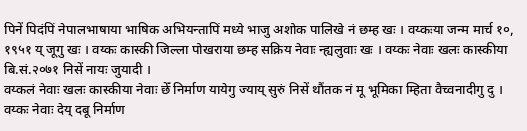पिनें पिदंपिं नेपालभाषाया भाषिक अभियन्तापिं मध्ये भाजु अशोक पालिखे नं छम्ह खः । वय्कःया जन्म मार्च १०, १९५१ य् जूगु खः । वय्कः कास्की जिल्ला पोखराया छम्ह सक्रिय नेवाः न्ह्यलुवाः खः । वय्कः नेवाः खलः कास्कीया बि.सं.२०७१ निसें नायः जुयादी ।
वय्कलं नेवाः खलः कास्कीया नेवाः छेँ निर्माण यायेगु ज्याय् सुरुं निसें थौंतक नं मू भूमिका म्हिता वैच्वनादीगु दु । वय्कः नेवाः देय् दबू निर्माण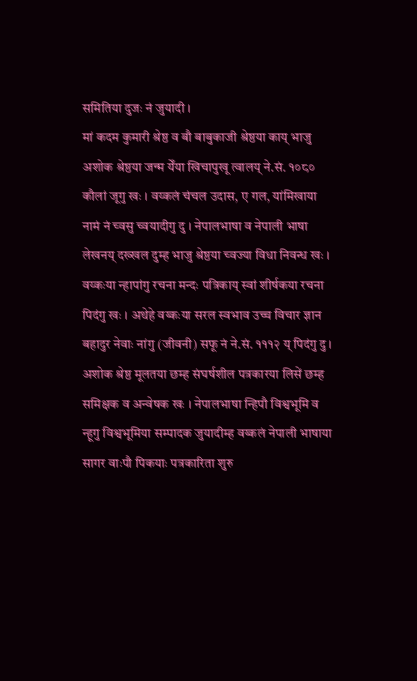समितिया दुजः नं जुयादी ।
मां कदम कुमारी श्रेष्ठ व बौ बाबुकाजी श्रेष्ठया काय् भाजु अशोक श्रेष्ठया जन्म येँया खिचापुखू त्वालय् ने.सं. १०८० कौलां जूगु खः । वय्कलं चंचल उदास, ए गल, यांमिखाया नामं नं च्वसु च्वयादीगु दु । नेपालभाषा व नेपाली भाषा लेखनय् दख्खल दुम्ह भाजु श्रेष्ठया च्वज्या विधा निवन्ध खः । वय्कःया न्हापांगु रचना मन्दः पत्रिकाय् स्वां शीर्षकया रचना पिदंगु खः । अथेहे वय्कःया सरल स्वभाव उच्च विचार ज्ञान बहादुर नेवाः नांगु (जीवनी) सफू नं ने.सं. १११२ य् पिदंगु दु ।
अशोक श्रेष्ठ मूलतया छम्ह संघर्षशील पत्रकारया लिसें छम्ह समिक्षक व अन्वेषक खः । नेपालभाषा न्हिपौ विश्वभूमि व न्हूगु विश्वभूमिया सम्पादक जुयादीम्ह वय्कलं नेपाली भाषाया सागर वाःपौ पिकयाः पत्रकारिता शुरु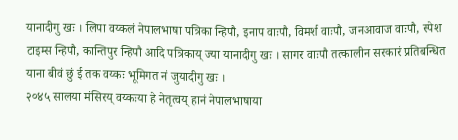यानादीगु खः । लिपा वय्कलं नेपालभाषा पत्रिका न्हिपौ, इनाप वाःपौ, विमर्श वाःपौ, जनआवाज वाःपौ, स्पेश टाइम्स न्हिपौ, कान्तिपुर न्हिपौ आदि पत्रिकाय् ज्या यानादीगु खः । सागर वाःपौ तत्कालीन सरकारं प्रतिबन्धित याना बीवं छुं ई तक वय्कः भूमिगत नं जुयादीगु खः ।
२०४५ सालया मंसिरय् वय्कःया हे नेतृत्वय् हानं नेपालभाषाया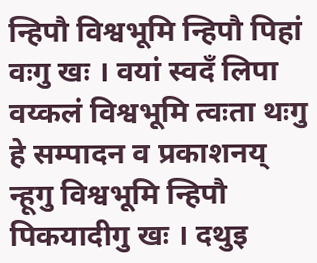न्हिपौ विश्वभूमि न्हिपौ पिहां वःगु खः । वयां स्वदँ लिपा वय्कलं विश्वभूमि त्वःता थःगु हे सम्पादन व प्रकाशनय् न्हूगु विश्वभूमि न्हिपौ पिकयादीगु खः । दथुइ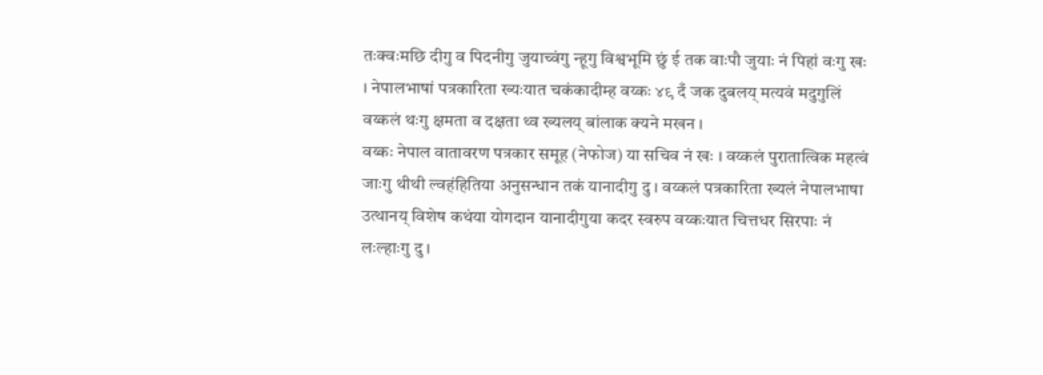तःक्वःमछि दीगु व पिदनीगु जुयाच्वंगु न्हूगु विश्वभूमि छुं ई तक वाःपौ जुयाः नं पिहां वःगु खः । नेपालभाषां पत्रकारिता ख्यःयात चकंकादीम्ह वय्कः ४९ दँ जक दुबलय् मत्यवं मदुगुलिं वय्कलं थःगु क्षमता व दक्षता थ्व ख्यलय् बांलाक क्यने मखन ।
वय्कः नेपाल वातावरण पत्रकार समूह (नेफोज) या सचिव नं खः । वय्कलं पुरातात्विक महत्वं जाःगु थीथी ल्वहंहितिया अनुसन्धान तकं यानादीगु दु । वय्कलं पत्रकारिता ख्यलं नेपालभाषा उत्थानय् विशेष कथंया योगदान यानादीगुया कदर स्वरुप वय्कःयात चित्तधर सिरपाः नं लःल्हाःगु दु ।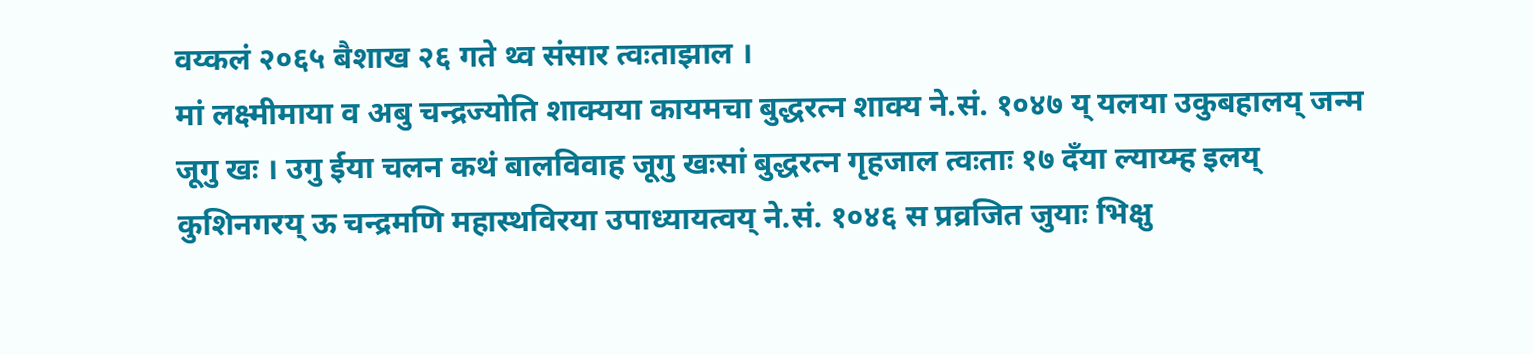वय्कलं २०६५ बैशाख २६ गते थ्व संसार त्वःताझाल ।
मां लक्ष्मीमाया व अबु चन्द्रज्योति शाक्यया कायमचा बुद्धरत्न शाक्य ने.सं. १०४७ य् यलया उकुबहालय् जन्म जूगु खः । उगु ईया चलन कथं बालविवाह जूगु खःसां बुद्धरत्न गृहजाल त्वःताः १७ दँया ल्याय्म्ह इलय् कुशिनगरय् ऊ चन्द्रमणि महास्थविरया उपाध्यायत्वय् ने.सं. १०४६ स प्रव्रजित जुयाः भिक्षु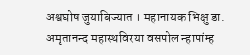अश्वघोष जुयाबिज्यात । महानायक भिक्षु डा. अमृतानन्द महास्थविरया वसपोल न्हापांम्ह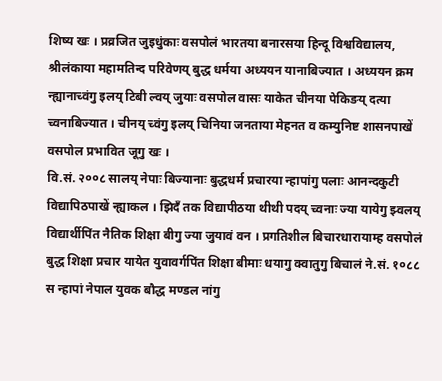शिष्य खः । प्रव्रजित जुइधुंकाः वसपोलं भारतया बनारसया हिन्दू विश्वविद्यालय, श्रीलंकाया महामतिन्द परिवेणय् बुद्ध धर्मया अध्ययन यानाबिज्यात । अध्ययन क्रम न्ह्यानाच्वंगु इलय् टिबी ल्वय् जुयाः वसपोल वासः याकेत चीनया पेकिङय् दत्या च्वनाबिज्यात । चीनय् च्वंगु इलय् चिनिया जनताया मेहनत व कम्युनिष्ट शासनपाखें वसपोल प्रभावित जूगु खः ।
वि.सं. २००८ सालय् नेपाः बिज्यानाः बुद्धधर्म प्रचारया न्हापांगु पलाः आनन्दकुटी विद्यापिठपाखें न्ह्याकल । झिदँ तक विद्यापीठया थीथी पदय् च्वनाः ज्या यायेगु झ्वलय् विद्यार्थीपिंत नैतिक शिक्षा बीगु ज्या जुयावं वन । प्रगतिशील बिचारधारायाम्ह वसपोलं बुद्ध शिक्षा प्रचार यायेत युवावर्गपिंत शिक्षा बीमाः धयागु क्वातुगु बिचालं ने.सं. १०८८ स न्हापां नेपाल युवक बौद्ध मण्डल नांगु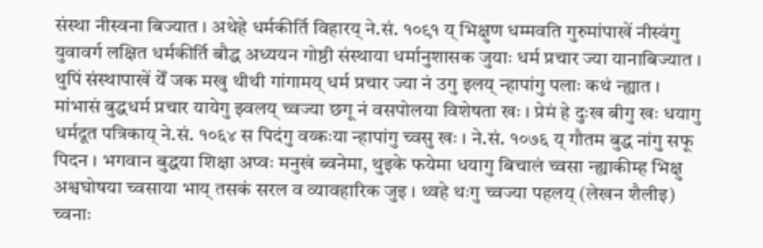संस्था नीस्वना बिज्यात । अथेहे धर्मकीर्ति विहारय् ने.सं. १०९१ य् भिक्षुण धम्मवति गुरुमांपाखें नीस्वंगु युवावर्ग लक्षित धर्मकीर्ति बौद्ध अध्ययन गोष्ठी संस्थाया धर्मानुशासक जुयाः धर्म प्रचार ज्या यानाबिज्यात । थुपिं संस्थापाखें येँ जक मखु थीथी गांगामय् धर्म प्रचार ज्या नं उगु इलय् न्हापांगु पलाः कथं न्ह्यात । मांभासं बुद्धधर्म प्रचार यायेगु झ्वलय् च्वज्या छगू नं वसपोलया विशेषता खः । प्रेमं हे दुःख बीगु खः धयागु धर्मदूत पत्रिकाय् ने.सं. १०६४ स पिदंगु वय्कःया न्हापांगु च्वसु खः । ने.सं. १०७६ य् गौतम बुद्ध नांगु सफू पिदन । भगवान बुद्धया शिक्षा अप्वः मनुखं ब्वनेमा, थुइके फयेमा धयागु बिचालं च्वसा न्ह्याकीम्ह भिक्षु अश्वघोषया च्वसाया भाय् तसकं सरल व व्यावहारिक जुइ । थ्वहे थःगु च्वज्या पहलय् (लेखन शैलीइ) च्वनाः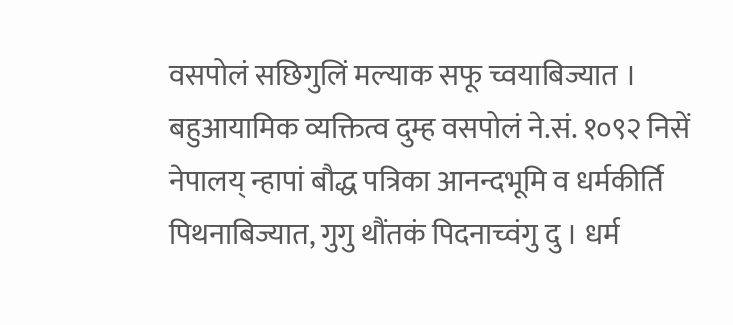वसपोलं सछिगुलिं मल्याक सफू च्वयाबिज्यात ।
बहुआयामिक व्यक्तित्व दुम्ह वसपोलं ने.सं. १०९२ निसें नेपालय् न्हापां बौद्ध पत्रिका आनन्दभूमि व धर्मकीर्ति पिथनाबिज्यात, गुगु थौंतकं पिदनाच्वंगु दु । धर्म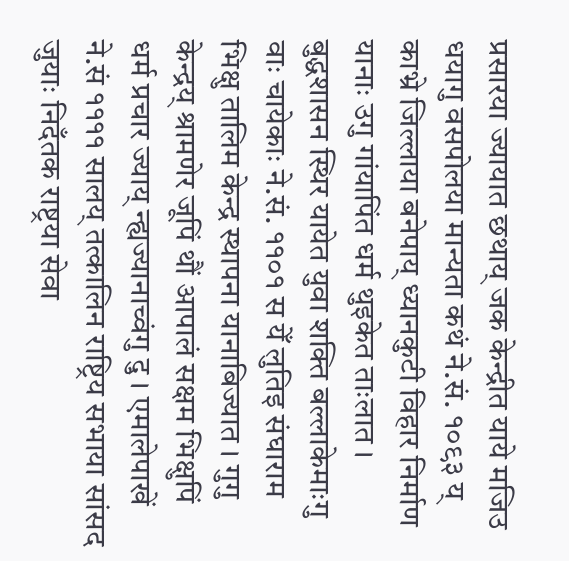प्रसारया ज्यायात छथाय् जक केन्द्रीत याये मजिउ धयागु वसपोलया मान्यता कथं ने.सं. १०९३ य् काभ्रे जिल्लाया बनेपाय् ध्यानकुटी विहार निर्माण यानाः उगु गांयापिंत धर्म थुइकेत ताःलात । बुद्धशासन स्थिर यायेत युवा शक्ति बल्लाकेमाःगु वाः चायेकाः ने.सं. ११०१ स येँ लुतिइ संघाराम भिक्षु तालिम केन्द्र स्थापना यानाबिज्यात । गुगु केन्द्रय् श्रामणेर जूपिं थौं आपालं सक्षम भिक्षुपिं धर्म प्रचार ज्याय् न्ह्यज्यानाच्वंगु दु । एमालेपाखें ने.सं ११११ सालय् तत्कालिन राष्ट्रिय सभाया सांसद जुयाः निदँतक राष्ट्रया सेवा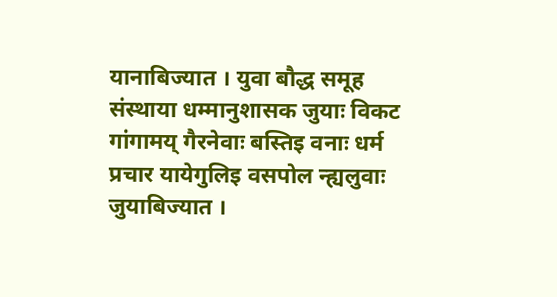यानाबिज्यात । युवा बौद्ध समूह संस्थाया धम्मानुशासक जुयाः विकट गांगामय् गैरनेवाः बस्तिइ वनाः धर्म प्रचार यायेगुलिइ वसपोल न्ह्यलुवाः जुयाबिज्यात ।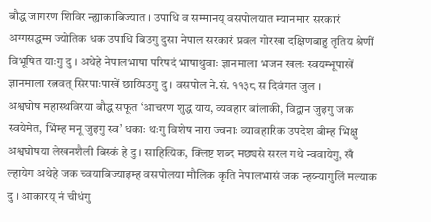बौद्ध जागरण शिविर न्ह्याकाबिज्यात । उपाधि व सम्मानय् वसपोलयात म्यानमार सरकारं अग्गसद्धम्म ज्योतिक धक उपाधि बिउगु दुसा नेपाल सरकारं प्रवल गोरखा दक्षिणबाहु तृतिय श्रेणीं विभूषित याःगु दु । अथेहे नेपालभाषा परिषदं भाषाथुवाः ज्ञानमाला भजन खलः स्वयम्भूपाखें ज्ञानमाला रत्नवत् सिरपाःपाखें छाय्पिउगु दु । वसपोल ने.सं. ११३८ स दिवंगत जुल ।
अश्वघोष महास्थविरया बौद्ध सफूत ‘आचरण शुद्ध याय, व्यवहार बांलाकी, विद्वान जुइगु जक स्वयेमेत, भिंम्ह मनू जुइगु स्व’ धकाः थःगु विशेष नारा ज्वनाः व्यावहारिक उपदेश बीम्ह भिक्षु अश्वघोषया लेखनशैली बिस्कं हे दु । साहित्यिक, क्लिष्ट शब्द मछ्यसे सरल गथे न्ववायेगु, खँ ल्हायेग अथेहे जक च्वयाबिज्याइम्ह वसपोलया मौलिक कृति नेपालभासं जक न्हय्न्यागुलिं मल्याक दु । आकारय् नं चीधंगु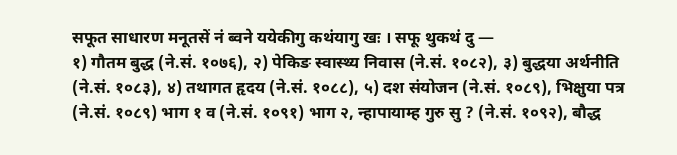सफूत साधारण मनूतसें नं ब्वने ययेकीगु कथंयागु खः । सफू थुकथं दु —
१) गौतम बुद्ध (ने.सं. १०७६), २) पेकिङ स्वास्थ्य निवास (ने.सं. १०८२), ३) बुद्धया अर्थनीति (ने.सं. १०८३), ४) तथागत हृदय (ने.सं. १०८८), ५) दश संयोजन (ने.सं. १०८९), भिक्षुया पत्र (ने.सं. १०८९) भाग १ व (ने.सं. १०९१) भाग २, न्हापायाम्ह गुरु सु ? (ने.सं. १०९२), बौद्ध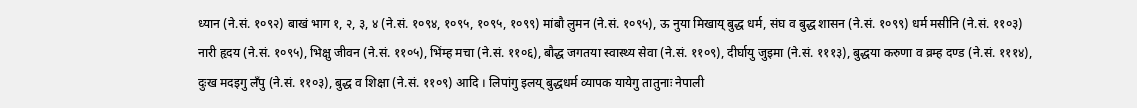ध्यान (ने.सं. १०९२) बाखं भाग १, २, ३, ४ (ने.सं. १०९४, १०९५, १०९५, १०९९) मांबौ लुमन (ने.सं. १०९५), ऊ नुया मिखाय् बुद्ध धर्म, संघ व बुद्ध शासन (ने.सं. १०९९) धर्म मसीनि (ने.सं. ११०३) नारी हृदय (ने.सं. १०९५), भिक्षु जीवन (ने.सं. ११०५), भिंम्ह मचा (ने.सं. ११०६), बौद्ध जगतया स्वास्थ्य सेवा (ने.सं. ११०९), दीर्घायु जुइमा (ने.सं. १११३), बुद्धया करुणा व व्रम्ह दण्ड (ने.सं. १११४), दुःख मदइगु लँपु (ने.सं. ११०३), बुद्ध व शिक्षा (ने.सं. ११०९) आदि । लिपांगु इलय् बुद्धधर्म व्यापक यायेगु तातुनाः नेपाली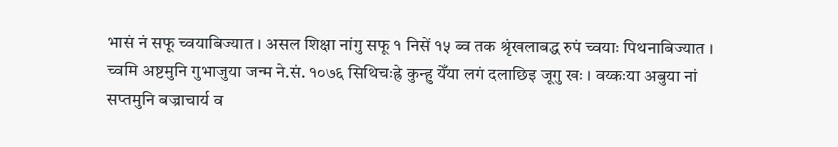भासं नं सफू च्वयाबिज्यात । असल शिक्षा नांगु सफू १ निसें १५ ब्व तक श्रृंखलाबद्ध रुपं च्वयाः पिथनाबिज्यात ।
च्वमि अष्टमुनि गुभाजुया जन्म ने.सं. १०७६ सिथिचःह्रे कुन्हु येँया लगं दलाछिइ जूगु खः । वय्कःया अबुया नां सप्तमुनि बज्राचार्य व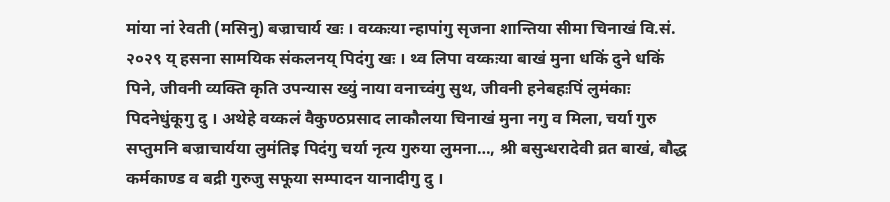मांया नां रेवती (मसिनु) बज्राचार्य खः । वय्कःया न्हापांगु सृजना शान्तिया सीमा चिनाखं वि.सं. २०२९ य् हसना सामयिक संकलनय् पिदंगु खः । थ्व लिपा वय्कःया बाखं मुना धकिं दुने धकिं पिने, जीवनी व्यक्ति कृति उपन्यास ख्युं नाया वनाच्वंगु सुथ, जीवनी हनेबहःपिं लुमंकाः पिदनेधुंकूगु दु । अथेहे वय्कलं वैकुण्ठप्रसाद लाकौलया चिनाखं मुना नगु व मिला, चर्या गुरु सप्तुमनि बज्राचार्यया लुमंतिइ पिदंगु चर्या नृत्य गुरुया लुमना…, श्री बसुन्धरादेवी व्रत बाखं, बौद्ध कर्मकाण्ड व बद्री गुरुजु सफूया सम्पादन यानादीगु दु ।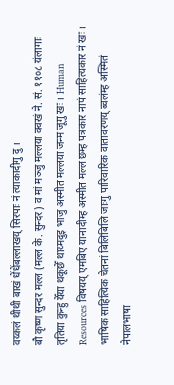वय्कलं थीथी बाखं धेंधेंबल्लाखय् सिरपाः नं त्याकादीगु दु ।
बौ कृष्ण सुन्दर मल्ल (मल्ल के. सुन्दर) व मां मञ्जु मल्लया क्वखं ने. सं. ११०८ यंलागाः तृतिया कुन्हु येँया थकूछेँ थाय्मदुइ भाजु अस्मीत मल्लया जन्म जूगु खः । Human Resources विषयय् एमबिए यानादीम्ह अस्मीत मल्ल छम्ह पत्रकार नापं साहित्यकार नं खः । भाषिक साहित्यिक चेतनां बिलिबिलि जाःगु पारिवारिक वातावरणय् ब्वलंम्ह अस्मितं नेपालभाषा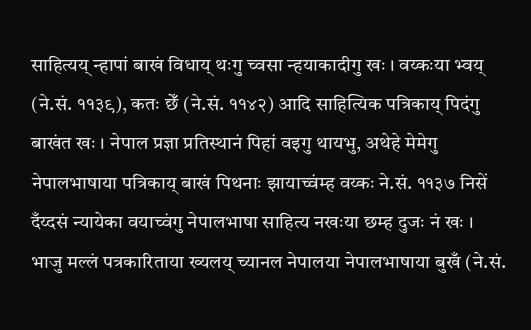साहित्यय् न्हापां बाखं विधाय् थःगु च्वसा न्हयाकादीगु खः । वय्कःया भ्वय् (ने.सं. ११३९), कतः छेँ (ने.सं. ११४२) आदि साहित्यिक पत्रिकाय् पिदंगु बाखंत खः । नेपाल प्रज्ञा प्रतिस्थानं पिहां वइगु थायभु, अथेहे मेमेगु नेपालभाषाया पत्रिकाय् बाखं पिथनाः झायाच्वंम्ह वय्कः ने.सं. ११३७ निसें दँय्दसं न्यायेका वयाच्वंगु नेपालभाषा साहित्य नखःया छम्ह दुजः नं खः ।
भाजु मल्लं पत्रकारिताया ख्यलय् च्यानल नेपालया नेपालभाषाया बुखँ (ने.सं.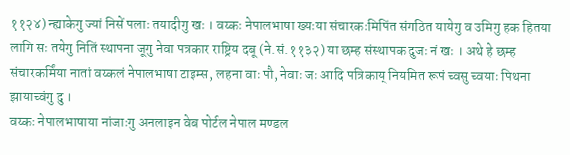११२४) न्ह्याकेगु ज्यां निसें पलाः तयादीगु खः । वय्कः नेपालभाषा ख्यःया संचारकःमिपिंत संगठित यायेगु व उमिगु हक हितया लागि सः तयेगु नितिं स्थापना जूगु नेवा पत्रकार राष्ट्रिय दबू (ने.सं.११३२) या छम्ह संस्थापक दुजः नं खः । अथे हे छम्ह संचारकर्मिंया नातां वय्कलं नेपालभाषा टाइम्स, लहना वाः पौ, नेवाः जः आदि पत्रिकाय् नियमित रूपं च्वसु च्वयाः पिथना झायाच्वंगु दु ।
वय्कः नेपालभाषाया नांजाःगु अनलाइन वेब पोर्टल नेपाल मण्डल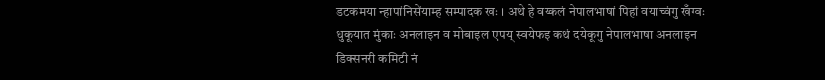डटकमया न्हापांनिसेंयाम्ह सम्पादक खः । अथे हे वय्कलं नेपालभाषां पिहां वयाच्वंगु खँग्वः धुकूयात मुंकाः अनलाइन व मोबाइल एपय् स्वयेफइ कथं दयेकूगु नेपालभाषा अनलाइन डिक्सनरी कमिटी नं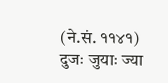(ने.सं. ११४१) दुजः जुयाः ज्या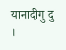यानादीगु दु ।